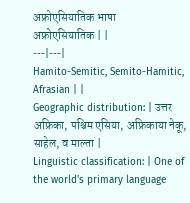अफ्रोएसियातिक भाषा
अफ्रोएसियातिक | |
---|---|
Hamito-Semitic, Semito-Hamitic, Afrasian | |
Geographic distribution: | उत्तर अफ्रिका, पश्चिम एसिया, अफ्रिकाया नेकू, साहेल, व माल्ता |
Linguistic classification: | One of the world's primary language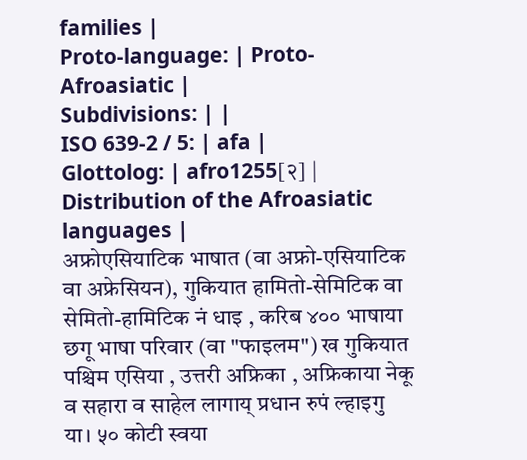families |
Proto-language: | Proto-Afroasiatic |
Subdivisions: | |
ISO 639-2 / 5: | afa |
Glottolog: | afro1255[२] |
Distribution of the Afroasiatic languages |
अफ्रोएसियाटिक भाषात (वा अफ्रो-एसियाटिक वा अफ्रेसियन), गुकियात हामितो-सेमिटिक वा सेमितो-हामिटिक नं धाइ , करिब ४०० भाषाया छगू भाषा परिवार (वा "फाइलम") ख गुकियात पश्चिम एसिया , उत्तरी अफ्रिका , अफ्रिकाया नेकू व सहारा व साहेल लागाय् प्रधान रुपं ल्हाइगु या। ५० कोटी स्वया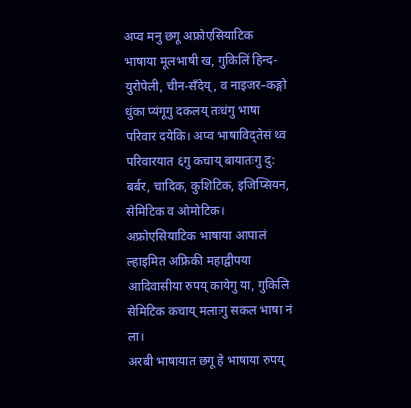अप्व मनु छगू अफ्रोएसियाटिक भाषाया मूलभाषी ख, गुकिलिं हिन्द-युरोपेली, चीन-सँदेय्, व नाइजर–कङ्गो धुंका प्यंगूगु दकलय् तःधंगु भाषा परिवार दयेकि। अप्व भाषाविद्तेसं थ्व परिवारयात ६गु कचाय् बायातःगु दु: बर्बर, चादिक, कुशिटिक, इजिप्सियन, सेमिटिक व ओमोटिक। अफ्रोएसियाटिक भाषाया आपालं ल्हाइमित अफ्रिकी महाद्वीपया आदिवासीया रुपय् कायेगु या, गुकिलि सेमिटिक कचाय् मलाःगु सकल भाषा नं ला।
अरबी भाषायात छगू हे भाषाया रुपय्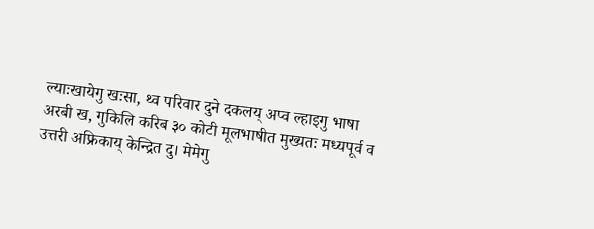ल्याःखायेगु खःसा, थ्व परिवार दुने दकलय् अप्व ल्हाइगु भाषा अरबी ख, गुकिलि करिब ३० कोटी मूलभाषीत मुख्यतः मध्यपूर्व व उत्तरी अफ्रिकाय् केन्द्रित दु। मेमेगु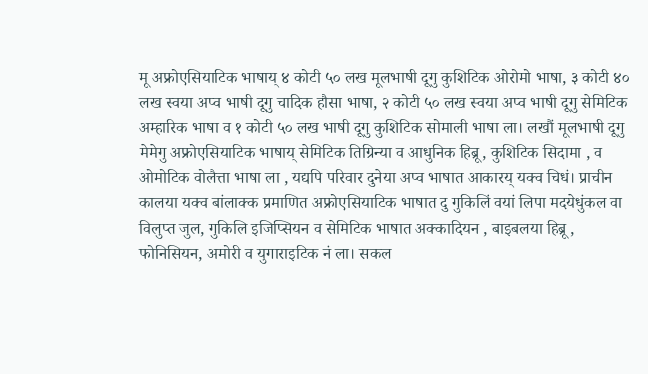मू अफ्रोएसियाटिक भाषाय् ४ कोटी ५० लख मूलभाषी दूगु कुशिटिक ओरोमो भाषा, ३ कोटी ४० लख स्वया अप्व भाषी दूगु चादिक हौसा भाषा, २ कोटी ५० लख स्वया अप्व भाषी दूगु सेमिटिक अम्हारिक भाषा व १ कोटी ५० लख भाषी दूगु कुशिटिक सोमाली भाषा ला। लखौं मूलभाषी दूगु मेमेगु अफ्रोएसियाटिक भाषाय् सेमिटिक तिग्रिन्या व आधुनिक हिब्रू, कुशिटिक सिदामा , व ओमोटिक वोलैत्ता भाषा ला , यद्यपि परिवार दुनेया अप्व भाषात आकारय् यक्व चिधं। प्राचीन कालया यक्व बांलाक्क प्रमाणित अफ्रोएसियाटिक भाषात दु गुकिलिं वयां लिपा मदयेधुंकल वा विलुप्त जुल, गुकिलि इजिप्सियन व सेमिटिक भाषात अक्कादियन , बाइबलया हिब्रू , फोनिसियन, अमोरी व युगाराइटिक नं ला। सकल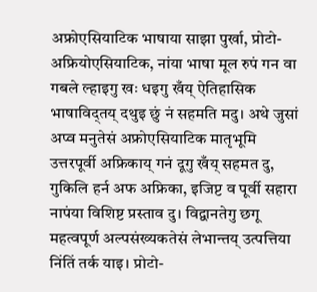अफ्रोएसियाटिक भाषाया साझा पुर्खा, प्रोटो-अफ्रियोएसियाटिक, नांया भाषा मूल रुपं गन वा गबले ल्हाइगु खः धइगु खँय् ऐतिहासिक भाषाविद्तय् दथुइ छुं नं सहमति मदु। अथे जुसां अप्व मनुतेसं अफ्रोएसियाटिक मातृभूमि उत्तरपूर्वी अफ्रिकाय् गनं दूगु खँय् सहमत दु, गुकिलि हर्न अफ अफ्रिका, इजिप्ट व पूर्वी सहारा नापंया विशिष्ट प्रस्ताव दु। विद्वानतेगु छगू महत्वपूर्ण अल्पसंख्यकतेसं लेभान्तय् उत्पत्तिया निंतिं तर्क याइ। प्रोटो-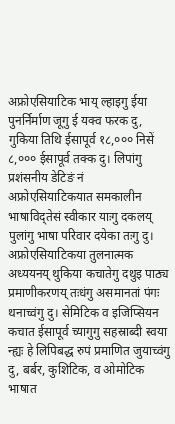अफ्रोएसियाटिक भाय् ल्हाइगु ईया पुनर्निर्माण जूगु ई यक्व फरक दु, गुकिया तिथि ईसापूर्व १८,००० निसें ८,००० ईसापूर्व तक्क दु। लिपांगु प्रशंसनीय डेटिङं नं अफ्रोएसियाटिकयात समकालीन भाषाविद्तेसं स्वीकार याःगु दकलय् पुलांगु भाषा परिवार दयेका तःगु दु।
अफ्रोएसियाटिकया तुलनात्मक अध्ययनय् थुकिया कचातेगु दथुइ पाठ्य प्रमाणीकरणय् तःधंगु असमानतां पंगः थनाच्वंगु दु। सेमिटिक व इजिप्सियन कचात ईसापूर्व च्यागुगु सहस्राब्दी स्वया न्ह्यः हे लिपिबद्ध रुपं प्रमाणित जुयाच्वंगु दु, बर्बर, कुशिटिक, व ओमोटिक भाषात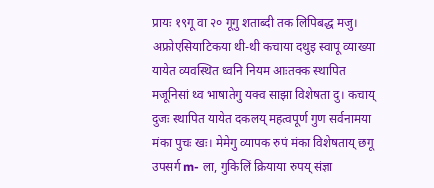प्रायः १९गू वा २० गूगु शताब्दी तक लिपिबद्ध मजु। अफ्रोएसियाटिकया थी-थी कचाया दथुइ स्वापू व्याख्या यायेत व्यवस्थित ध्वनि नियम आःतक्क स्थापित मजूनिसां थ्व भाषातेगु यक्व साझा विशेषता दु। कचाय् दुजः स्थापित यायेत दकलय् महत्वपूर्ण गुण सर्वनामया मंका पुचः खः। मेमेगु व्यापक रुपं मंका विशेषताय् छगू उपसर्ग m- ला, गुकिलिं क्रियाया रुपय् संज्ञा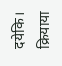दयेकि। क्रियाया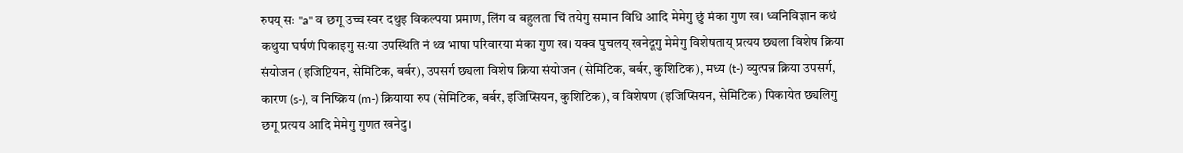रुपय् सः "a" व छगू उच्च स्वर दथुइ विकल्पया प्रमाण, लिंग व बहुलता चिं तयेगु समान विधि आदि मेमेगु छुं मंका गुण ख। ध्वनिविज्ञान कथं कथुया घर्षणं पिकाइगु सःया उपस्थिति नं थ्व भाषा परिवारया मंका गुण ख। यक्व पुचलय् खनेदूगु मेमेगु विशेषताय् प्रत्यय छ्यला विशेष क्रिया संयोजन (इजिप्टियन, सेमिटिक, बर्बर), उपसर्ग छ्यला विशेष क्रिया संयोजन (सेमिटिक, बर्बर, कुशिटिक), मध्य (t-) व्युत्पन्न क्रिया उपसर्ग, कारण (s-), व निष्क्रिय (m-) क्रियाया रुप (सेमिटिक, बर्बर, इजिप्सियन, कुशिटिक), व विशेषण (इजिप्सियन, सेमिटिक) पिकायेत छ्यलिगु छगू प्रत्यय आदि मेमेगु गुणत खनेदु।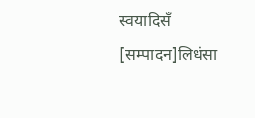स्वयादिसँ
[सम्पादन]लिधंसा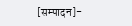[सम्पादन]-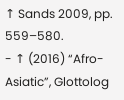↑ Sands 2009, pp. 559–580.
- ↑ (2016) “Afro-Asiatic”, Glottolog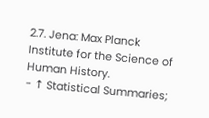2.7. Jena: Max Planck Institute for the Science of Human History.
- ↑ Statistical Summaries;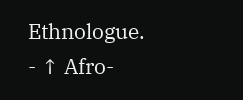Ethnologue.
- ↑ Afro-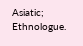Asiatic; Ethnologue.